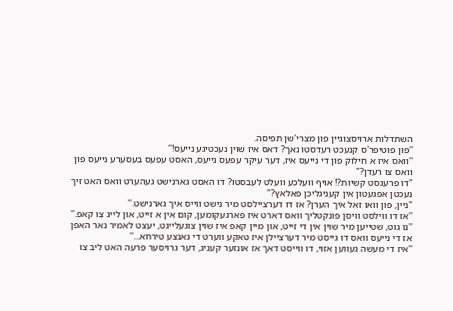השתדלות ארויסצוגיין פון מצרי'שן תפיסה.
''פון פוטיפר'ס קנעכט רעדסטו נאך? דאס איז שוין נעכטיגע נייעס!''
''וואס איז א חילוק פון די נייעס איז, דער עיקר עפעס נייעס, האסט עפעס בעסערע נייעס פון וואס צו רעדן?"
"דו פרעגסט קשיות?! אויף וועלכע וועלט לעבסטו? דו האסט גארנישט געהערט וואס האט זיך נעכטן אפגעטון אין קעניגליכן פאלאץ?"
"ניין, פון וואו זאל איך הערן? אז דו דערציילסט מיר נישט ווייס איך גארנישט.''
''אז דו ווילסט וויסן פונקטליך וואס דארט איז פארגעקומען, קום אין א זייט, און לייג צו קאפ.''
''נו גוט, שטייען מיר שוין אין די זייט, און מיין קאפ איז שוין צוגעלייגט, יעצט לאמיר נאר האפן אז די נייעס וואס דו גייסט מיר דערציילן איז טאקע ווערט די גאנצע טירחא...''
''איז די מעשה געווען אזוי, דו ווייסט דאך אז אונזער קעניג, דער גרויסער פרעה האט ליב צו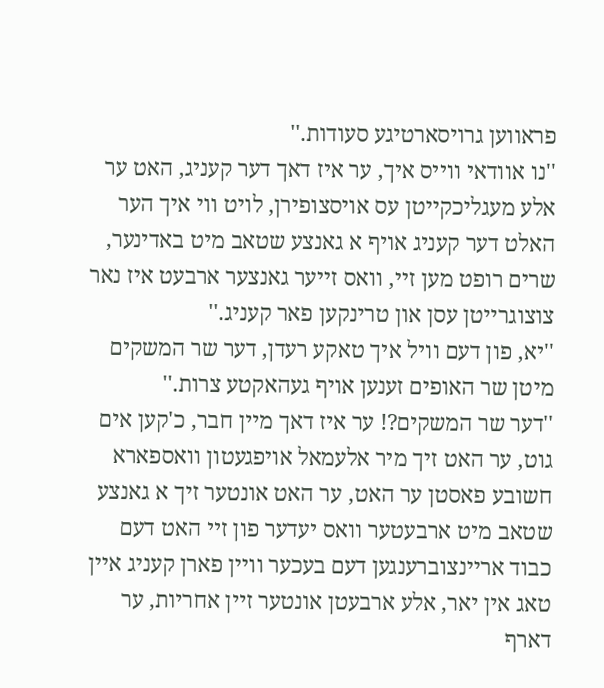פראווען גרויסארטיגע סעודות.''
''נו אוודאי ווייס איך, ער איז דאך דער קעניג, האט ער אלע מעגליכקייטן עס אויסצופירן, לויט ווי איך הער האלט דער קעניג אויף א גאנצע שטאב מיט באדינער, שרים רופט מען זיי, וואס זייער גאנצער ארבעט איז נאר צוצוגרייטן עסן און טרינקען פאר קעניג.''
''יא, פון דעם וויל איך טאקע רעדן, דער שר המשקים מיטן שר האופים זענען אויף געהאקטע צרות.''
''דער שר המשקים?! ער איז דאך מיין חבר, כ'קען אים גוט, ער האט זיך מיר אלעמאל אויפגעטון וואספארא חשובע פאסטן ער האט, ער האט אונטער זיך א גאנצע שטאב מיט ארבעטער וואס יעדער פון זיי האט דעם כבוד אריינצוברענגען דעם בעכער וויין פארן קעניג איין טאג אין יאר, אלע ארבעטן אונטער זיין אחריות, ער דארף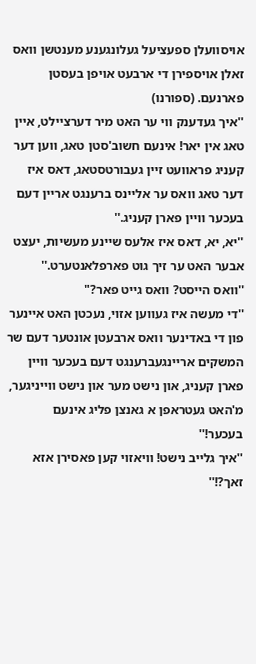אויסוועלן ספעציעל געלונגענע מענטשן וואס זאלן אויספירן די ארבעט אויפן בעסטן פארנעם. (ספורנו)
''איך געדענק ווי ער האט מיר דערציילט, איין טאג אין יאר! אינעם חשוב'סטן טאג, ווען דער קעניג פראוועט זיין געבורטסטאג, דאס איז דער טאג וואס ער אליינס ברענגט אריין דעם בעכער וויין פארן קעניג.''
''יא, יא, דאס איז אלעס שיינע מעשיות, יעצט אבער האט ער זיך גוט פארפלאנטערט.''
''וואס הייסט? וואס גייט פאר?"
''די מעשה איז געווען אזוי, נעכטן האט איינער פון די באדינער וואס ארבעטן אונטער דעם שר המשקים אריינגעברענגט דעם בעכער וויין פארן קעניג, און נישט מער און נישט ווייניגער, מ'האט געטראפן א גאנצן פליג אינעם בעכער!''
''איך גלייב נישט! וויאזוי קען פאסירן אזא זאך?!''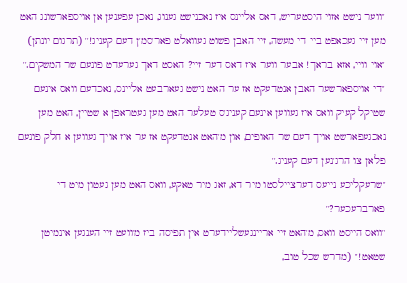''ווער נישט אזוי היסטעריש, דאס אליינס איז נאכנישט גענוג, נאכן עפענען אן אויספארשונג האט מען זיי געכאפט ביי די מעשה, זיי האבן פשוט געוואלט פאר'סמ'ן דעם קעניג!'' (תרגום יונתן)
''אוי וויי, אזא בראך! אבער ווער איז דאס דער זיי? האסט דאך גערעדט פונעם שר המשקים.''
''די אויספארשער האבן אנטדעקט אז ער האט נישט געארבעט אליינס, נאכדעם וואס אינעם שטיקל קעיק וואס איז געווען אינעם קעניג'ס טעלער האט מען געטראפן א שטיין, האט מען נאכגעפארשט אויך דעם שר האופים, און מ'האט אנטדעקט אז ער איז אויך געווען א חלק פונעם פלאן צו הרג'נען דעם קעניג.''
''שרעקליכע נייעס דערציילסטו מיר דא, זאג מיר טאקע, וואס האט מען געטון מיט די פארברעכער?"
"וואס הייסט וואס, מ'האט זיי אריינגעשליידערט אין תפיסה ביז מ'וועט זיי הענגען אינמיטן שטאט!'' (מדרש שכל טוב,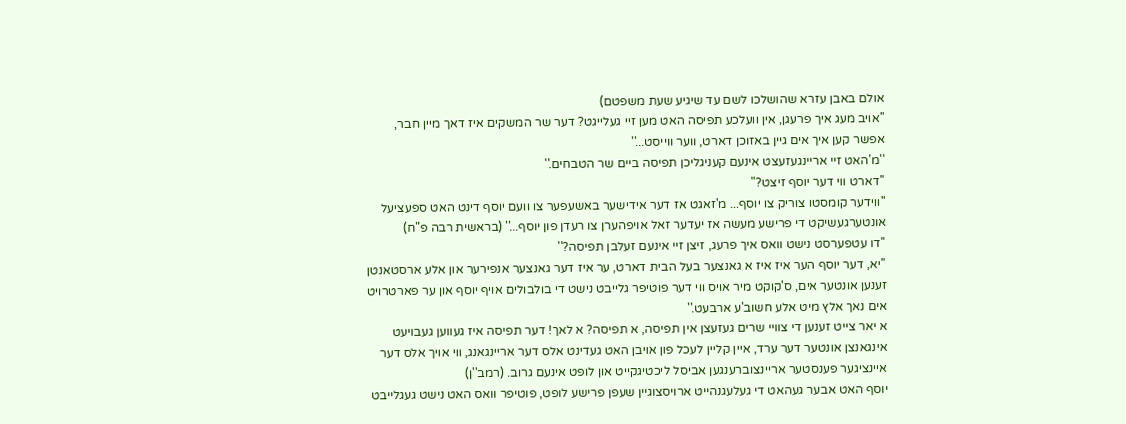אולם באבן עזרא שהושלכו לשם עד שיגיע שעת משפטם)
''אויב מעג איך פרעגן, אין וועלכע תפיסה האט מען זיי געלייגט? דער שר המשקים איז דאך מיין חבר, אפשר קען איך אים גיין באזוכן דארט, ווער ווייסט...''
''מ'האט זיי אריינגעזעצט אינעם קעניגליכן תפיסה ביים שר הטבחים.''
''דארט ווי דער יוסף זיצט?"
''ווידער קומסטו צוריק צו יוסף... מ'זאגט אז דער אידישער באשעפער צו וועם יוסף דינט האט ספעציעל אונטערגעשיקט די פרישע מעשה אז יעדער זאל אויפהערן צו רעדן פון יוסף...'' (בראשית רבה פ"ח)
''דו עטפערסט נישט וואס איך פרעג, זיצן זיי אינעם זעלבן תפיסה?''
''יא, דער יוסף הער איז איז א גאנצער בעל הבית דארט, ער איז דער גאנצער אנפירער און אלע ארסטאנטן זענען אונטער אים, ס'קוקט מיר אויס ווי דער פוטיפר גלייבט נישט די בולבולים אויף יוסף און ער פארטרויט אים נאך אלץ מיט אלע חשוב'ע ארבעט.''
א יאר צייט זענען די צוויי שרים געזעצן אין תפיסה, א תפיסה? א לאך! דער תפיסה איז געווען געבויעט אינגאנצן אונטער דער ערד, איין קליין לעכל פון אויבן האט געדינט אלס דער אריינגאנג, ווי אויך אלס דער איינציגער פענסטער אריינצוברענגען אביסל ליכטיגקייט און לופט אינעם גרוב. (רמב''ן)
יוסף האט אבער געהאט די געלעגנהייט ארויסצוגיין שעפן פרישע לופט, פוטיפר וואס האט נישט געגלייבט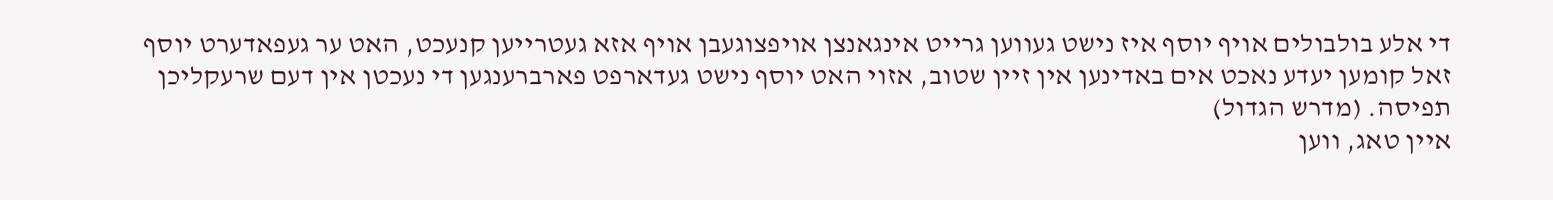די אלע בולבולים אויף יוסף איז נישט געווען גרייט אינגאנצן אויפצוגעבן אויף אזא געטרייען קנעכט, האט ער געפאדערט יוסף זאל קומען יעדע נאכט אים באדינען אין זיין שטוב, אזוי האט יוסף נישט געדארפט פארברענגען די נעכטן אין דעם שרעקליכן תפיסה. (מדרש הגדול)
איין טאג, ווען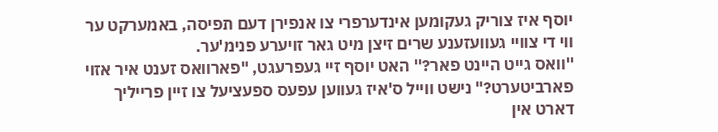יוסף איז צוריק געקומען אינדערפרי צו אנפירן דעם תפיסה, באמערקט ער ווי די צוויי געוועזענע שרים זיצן מיט גאר זויערע פנימ'ער.
''וואס גייט היינט פאר?'' האט יוסף זיי געפרעגט, "פארוואס זענט איר אזוי פארביטערט?" נישט ווייל ס'איז געווען עפעס ספעציעל צו זיין פרייליך דארט אין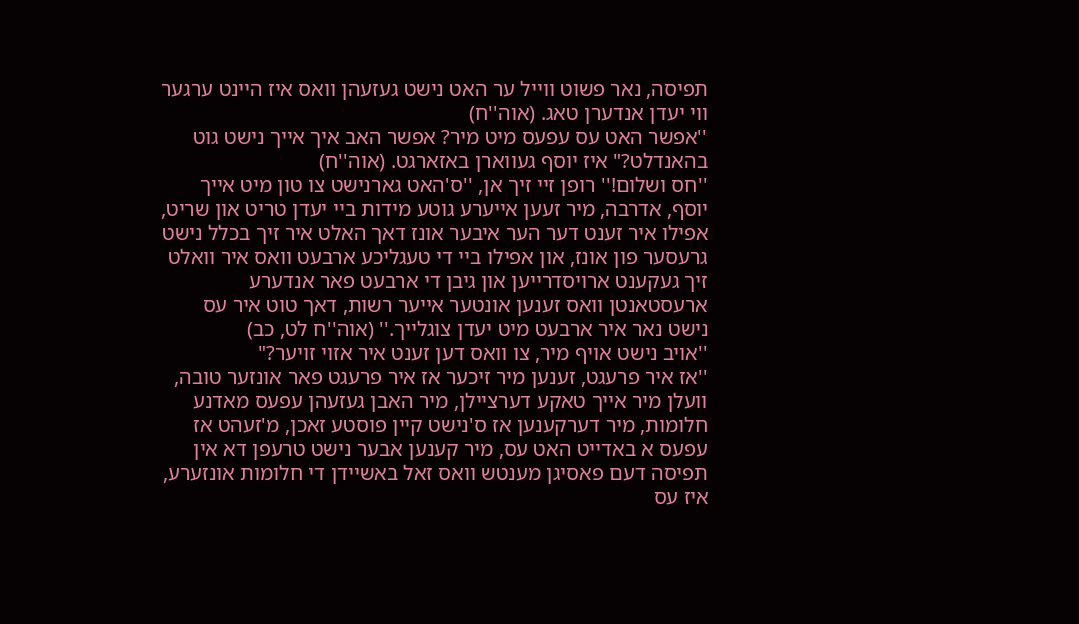תפיסה, נאר פשוט ווייל ער האט נישט געזעהן וואס איז היינט ערגער ווי יעדן אנדערן טאג. (אוה''ח)
''אפשר האט עס עפעס מיט מיר? אפשר האב איך אייך נישט גוט בהאנדלט?" איז יוסף געווארן באזארגט. (אוה''ח)
''חס ושלום!'' רופן זיי זיך אן, ''ס'האט גארנישט צו טון מיט אייך יוסף, אדרבה, מיר זעען אייערע גוטע מידות ביי יעדן טריט און שריט, אפילו איר זענט דער הער איבער אונז דאך האלט איר זיך בכלל נישט גרעסער פון אונז, און אפילו ביי די טעגליכע ארבעט וואס איר וואלט זיך געקענט ארויסדרייען און גיבן די ארבעט פאר אנדערע ארעסטאנטן וואס זענען אונטער אייער רשות, דאך טוט איר עס נישט נאר איר ארבעט מיט יעדן צוגלייך.'' (אוה''ח לט, כב)
''אויב נישט אויף מיר, צו וואס דען זענט איר אזוי זויער?"
''אז איר פרעגט, זענען מיר זיכער אז איר פרעגט פאר אונזער טובה, וועלן מיר אייך טאקע דערציילן, מיר האבן געזעהן עפעס מאדנע חלומות, מיר דערקענען אז ס'נישט קיין פוסטע זאכן, מ'זעהט אז עפעס א באדייט האט עס, מיר קענען אבער נישט טרעפן דא אין תפיסה דעם פאסיגן מענטש וואס זאל באשיידן די חלומות אונזערע, איז עס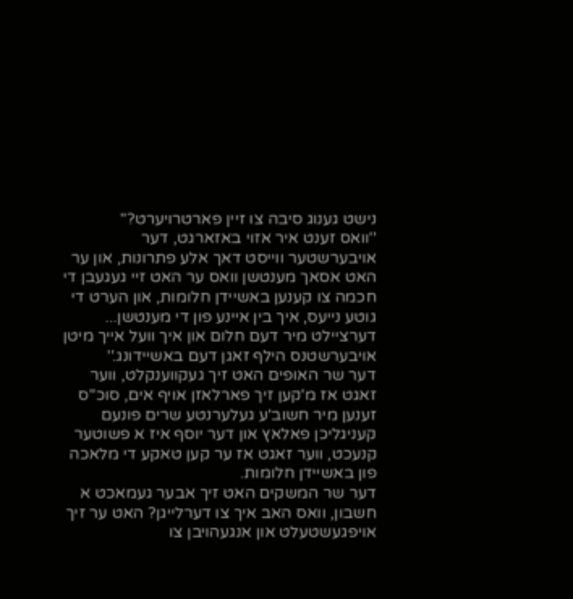נישט גענוג סיבה צו זיין פארטרויערט?"
''וואס זענט איר אזוי באזארגט, דער אויבערשטער ווייסט דאך אלע פתרונות, און ער האט אסאך מענטשן וואס ער האט זיי געגעבן די חכמה צו קענען באשיידן חלומות, און הערט די גוטע נייעס, איך בין איינע פון די מענטשן... דערציילט מיר דעם חלום און איך וועל אייך מיטן אויבערשטנס הילף זאגן דעם באשיידונג.''
דער שר האופים האט זיך געקווענקלט, ווער זאגט אז מ'קען זיך פארלאזן אויף אים, סוכ''ס זענען מיר חשוב'ע געלערנטע שרים פונעם קעניגליכן פאלאץ און דער יוסף איז א פשוטער קנעכט, ווער זאגט אז ער קען טאקע די מלאכה פון באשיידן חלומות.
דער שר המשקים האט זיך אבער געמאכט א חשבון, וואס האב איך צו דערלייגן? האט ער זיך אויפגעשטעלט און אנגעהויבן צו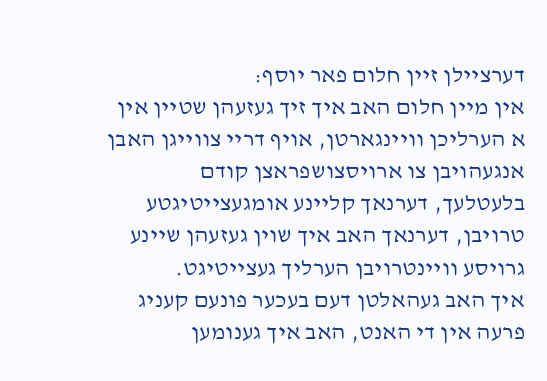דערציילן זיין חלום פאר יוסף:
אין מיין חלום האב איך זיך געזעהן שטיין אין א הערליכן וויינגארטן, אויף דריי צווייגן האבן אנגעהויבן צו ארויסצושפראצן קודם בלעטלעך, דערנאך קליינע אומגעצייטיגטע טרויבן, דערנאך האב איך שוין געזעהן שיינע גרויסע וויינטרויבן הערליך געצייטיגט.
איך האב געהאלטן דעם בעכער פונעם קעניג פרעה אין די האנט, האב איך גענומען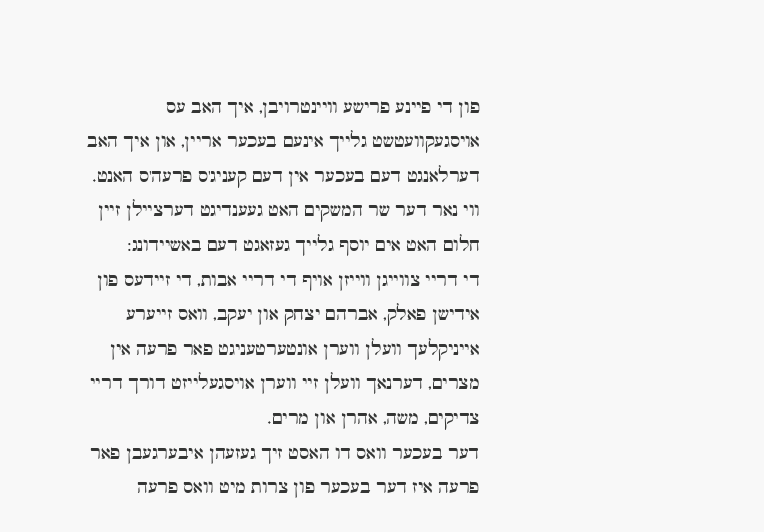פון די פיינע פרישע וויינטרויבן, איך האב עס אויסגעקוועטשט גלייך אינעם בעכער אריין, און איך האב דערלאנגט דעם בעכער אין דעם קעניג'ס פרעה'ס האנט.
ווי נאר דער שר המשקים האט געענדיגט דערציילן זיין חלום האט אים יוסף גלייך געזאגט דעם באשיידונג:
די דריי צווייגן ווייזן אויף די דריי אבות, די זיידעס פון אידישן פאלק, אברהם יצחק און יעקב, וואס זייערע אייניקלעך וועלן ווערן אונטערטעניגט פאר פרעה אין מצרים, דערנאך וועלן זיי ווערן אויסגעלייזט דורך דריי צדיקים, משה, אהרן און מרים.
דער בעכער וואס דו האסט זיך געזעהן איבערגעבן פאר פרעה איז דער בעכער פון צרות מיט וואס פרעה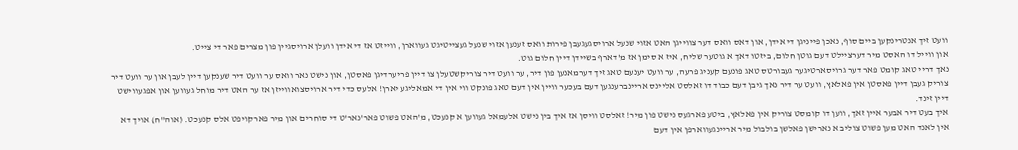וועט זיך אנטרינקען ביים סוף, נאכן פייניגן די אידן, און דאס וואס דער צווייגן האט אזוי שנעל ארויסגעגעבן פירות וואס זענען אזוי שנעל געצייטיגט געווארן, ווייזט אז די אידן וועלן ארויסגיין פון מצרים פאר די צייט.
און ווייל דו האסט מיר דערציילט דעם גוטן חלום, ביזטו דאך א גוטער שליח, איז א סימן אז מ'דארף בשיידן דיין חלום גוט.
נאך דריי טאג קומט פאר דער גרויסארטיגער געבורטס טאג פונעם קעניג פרעה, ער וועט יענעם טאג זיך דערמאנען פון דיר, ער וועט דיר צוריקשטעלן צו דיין פריערדיגן פאסטן, און נישט נאר וואס ער וועט דיר שענקען דיין לעבן און ער וועט דיר צוריק געבן דיין פאסטן אין פאלאץ, וועט ער דיר נאך גיבן דעם כבוד דו זאלסט אליינס אריינברענגען דעם בעכער וויין אין דעם טאג פונקט ווי אין די אמאליגע יארן! אלעס כדי דיר ארויסצואווייזן אז ער האט דיר מוחל געווען און אפגעווישט דיין זינד.
איך בעט דיר אבער איין זאך, ווען דו קומסט צוריק אין פאלאץ, ביטע פארגעס נישט פון מיר! זאלסט וויסן אז איך בין נישט אלעמאל געווען א קנעכט, מ'האט פשוט פאר'נאר'ט די סוחרים און מיר פארקויפט אלס קנעכט. (אוה''ח) אויך דא אין לאנד האט מען פשוט צוליב א נארישן פאלשן בולבול מיר אריינגעווארפן אין דעם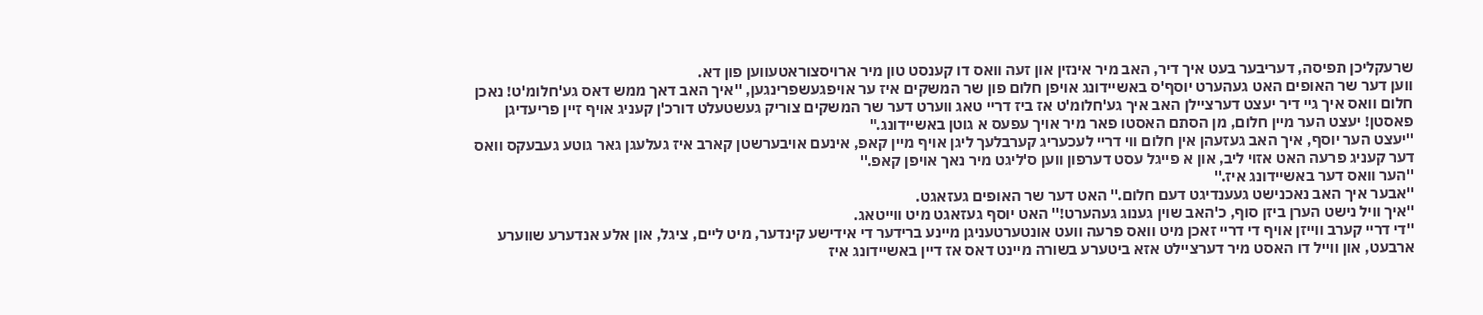שרעקליכן תפיסה, דעריבער בעט איך דיר, האב מיר אינזין און זעה וואס דו קענסט טון מיר ארויסצוראטעווען פון דא.
ווען דער שר האופים האט געהערט יוסף'ס באשיידונג אויפן חלום פון שר המשקים איז ער אויפגעשפרינגען, ''איך האב דאך ממש דאס גע'חלומ'ט! נאכן חלום וואס איך גיי דיר יעצט דערציילן האב איך גע'חלומ'ט אז ביז דריי טאג ווערט דער שר המשקים צוריק געשטעלט דורכ'ן קעניג אויף זיין פריעדיגן פאסטן! יעצט הער מיין חלום, מן הסתם האסטו פאר מיר אויך עפעס א גוטן באשיידונג."
''יעצט הער יוסף, איך האב געזעהן אין חלום ווי דריי לעכעריג קערבלעך ליגן אויף מיין קאפ, אינעם אויבערשטן קארב איז געלעגן גאר גוטע געבעקס וואס דער קעניג פרעה האט אזוי ליב, און א פייגל עסט דערפון ווען ס'ליגט מיר נאך אויפן קאפ.''
''הער וואס דער באשיידונג איז.''
''אבער איך האב נאכנישט געענדיגט דעם חלום.'' האט דער שר האופים געזאגט.
''איך וויל נישט הערן ביזן סוף, כ'האב שוין גענוג געהערט!'' האט יוסף געזאגט מיט ווייטאג.
''די דריי קערב ווייזן אויף די דריי זאכן מיט וואס פרעה וועט אונטערטעניגן מיינע ברידער די אידישע קינדער, מיט ליים, ציגל, און אלע אנדערע שווערע ארבעט, און ווייל דו האסט מיר דערציילט אזא ביטערע בשורה מיינט דאס אז דיין באשיידונג איז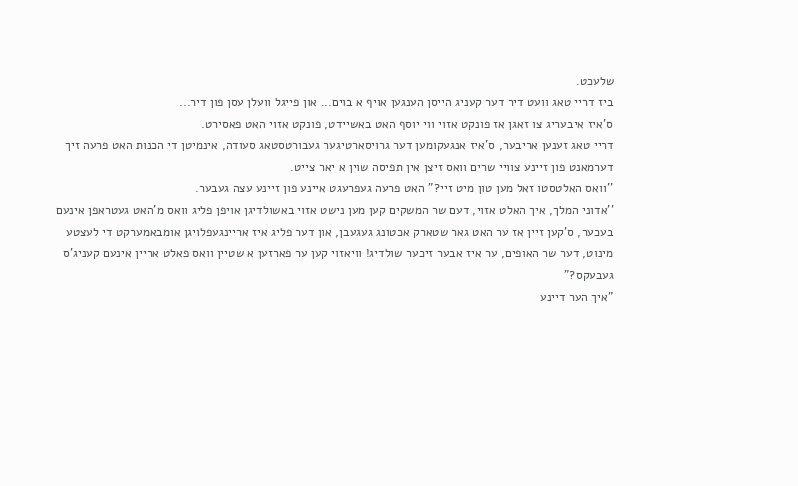שלעכט.
ביז דריי טאג וועט דיר דער קעניג הייסן הענגען אויף א בוים... און פייגל וועלן עסן פון דיר...
ס'איז איבעריג צו זאגן אז פונקט אזוי ווי יוסף האט באשיידט, פונקט אזוי האט פאסירט.
דריי טאג זענען אריבער, ס'איז אנגעקומען דער גרויסארטיגער געבורטסטאג סעודה, אינמיטן די הכנות האט פרעה זיך דערמאנט פון זיינע צוויי שרים וואס זיצן אין תפיסה שוין א יאר צייט.
''וואס האלטסטו זאל מען טון מיט זיי?" האט פרעה געפרעגט איינע פון זיינע עצה געבער.
''אדוני המלך, איך האלט אזוי, דעם שר המשקים קען מען נישט אזוי באשולדיגן אויפן פליג וואס מ'האט געטראפן אינעם בעכער, ס'קען זיין אז ער האט גאר שטארק אכטונג געגעבן, און דער פליג איז אריינגעפלויגן אומבאמערקט די לעצטע מינוט, דער שר האופים, ער איז אבער זיכער שולדיג! וויאזוי קען ער פארזען א שטיין וואס פאלט אריין אינעם קעניג'ס געבעקס?"
"איך הער דיינע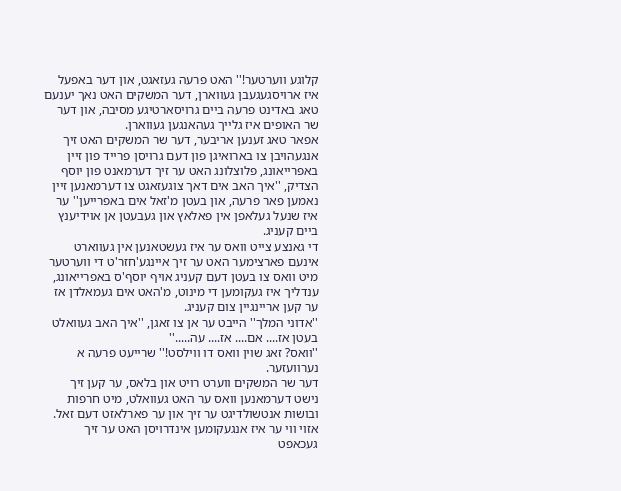קלוגע ווערטער!'' האט פרעה געזאגט, און דער באפעל איז ארויסגעגעבן געווארן, דער המשקים האט נאך יענעם טאג באדינט פרעה ביים גרויסארטיגע מסיבה, און דער שר האופים איז גלייך געהאנגען געווארן.
אפאר טאג זענען אריבער, דער שר המשקים האט זיך אנגעהויבן צו בארואיגן פון דעם גרויסן פרייד פון זיין באפרייאונג, פלוצלונג האט ער זיך דערמאנט פון יוסף הצדיק, ''איך האב אים דאך צוגעזאגט צו דערמאנען זיין נאמען פאר פרעה, און בעטן מ'זאל אים באפרייען'' ער איז שנעל געלאפן אין פאלאץ און געבעטן אן אוידיענץ ביים קעניג.
די גאנצע צייט וואס ער איז געשטאנען אין געווארט אינעם פארצימער האט ער זיך איינגע'חזר'ט די ווערטער מיט וואס צו בעטן דעם קעניג אויף יוסף'ס באפרייאונג, ענדליך איז געקומען די מינוט, מ'האט אים געמאלדן אז ער קען אריינגיין צום קעניג.
''אדוני המלך'' הייבט ער אן צו זאגן, ''איך האב געוואלט בעטן אז.... אם.... אז.... עה.....''
''וואס? זאג שוין וואס דו ווילסט!'' שרייעט פרעה א נערוועזער.
דער שר המשקים ווערט רויט און בלאס, ער קען זיך נישט דערמאנען וואס ער האט געוואלט, מיט חרפות ובושות אנטשולדיגט ער זיך און ער פארלאזט דעם זאל.
אזוי ווי ער איז אנגעקומען אינדרויסן האט ער זיך געכאפט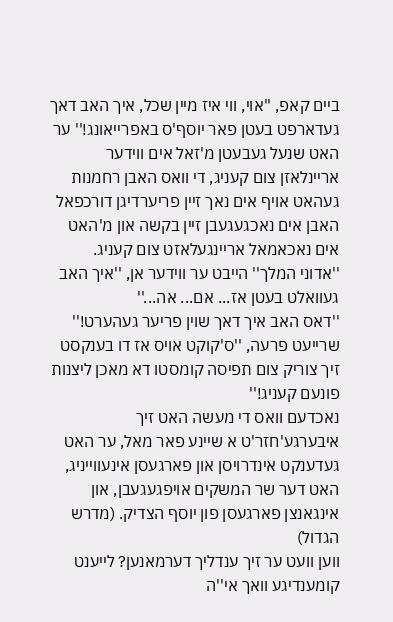ביים קאפ, ''אוי, ווי איז מיין שכל, איך האב דאך געדארפט בעטן פאר יוסף'ס באפרייאונג!'' ער האט שנעל געבעטן מ'זאל אים ווידער אריינלאזן צום קעניג, די וואס האבן רחמנות געהאט אויף אים נאך זיין פריערדיגן דורכפאל האבן אים נאכגעגעבן זיין בקשה און מ'האט אים נאכאמאל אריינגעלאזט צום קעניג.
''אדוני המלך'' הייבט ער ווידער אן, ''איך האב געוואלט בעטן אז... אם... אה...''
''דאס האב איך דאך שוין פריער געהערט!'' שרייעט פרעה, ''ס'קוקט אויס אז דו בענקסט זיך צוריק צום תפיסה קומסטו דא מאכן ליצנות פונעם קעניג!''
נאכדעם וואס די מעשה האט זיך איבערגע'חזר'ט א שיינע פאר מאל, ער האט געדענקט אינדרויסן און פארגעסן אינעווייניג, האט דער שר המשקים אויפגעגעבן, און אינגאנצן פארגעסן פון יוסף הצדיק. (מדרש הגדול)
ווען וועט ער זיך ענדליך דערמאנען? לייענט קומענדיגע וואך אי''ה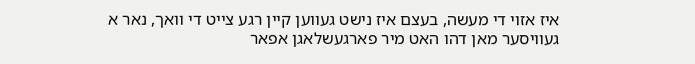איז אזוי די מעשה, בעצם איז נישט געווען קיין רגע צייט די וואך, נאר א געוויסער מאן דהו האט מיר פארגעשלאגן אפאר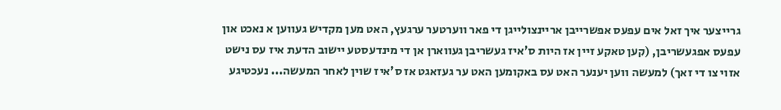גרייצער איך זאל אים עפעס אפשרייבן אריינצולייגן די פאר ווערטער ערגעץ, האט מען מקדיש געווען א נאכט און עפעס אפגעשריבן, (קען טאקע זיין אז היות ס'איז געשריבן געווארן אן די מינדעסטע יישוב הדעת איז עס נישט אזוי צו די זאך) למעשה ווען יענער האט עס באקומען האט ער געזאגט אז ס'איז שוין לאחר המעשה... נעכטיגע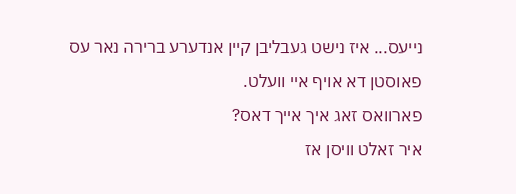נייעס... איז נישט געבליבן קיין אנדערע ברירה נאר עס פאוסטן דא אויף איי וועלט.
פארוואס זאג איך אייך דאס?
איר זאלט וויסן אז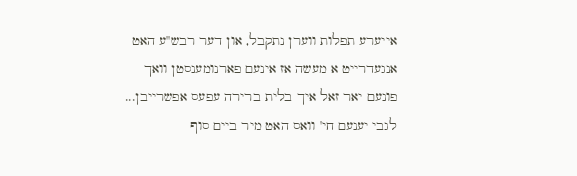אייערע תפלות ווערן נתקבל, און דער רבש''ע האט אנגעדרייט א מעשה אז אינעם פארנומענסטן וואך פונעם יאר זאל איך בלית ברירה עפעס אפשרייבן...
לגבי יענעם חי' וואס האט מיר ביים סוף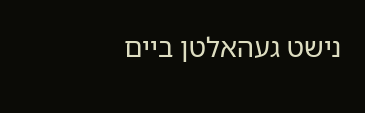נישט געהאלטן ביים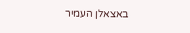באצאלן העמיר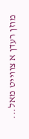מוזן רעדן א צווייט מאל...